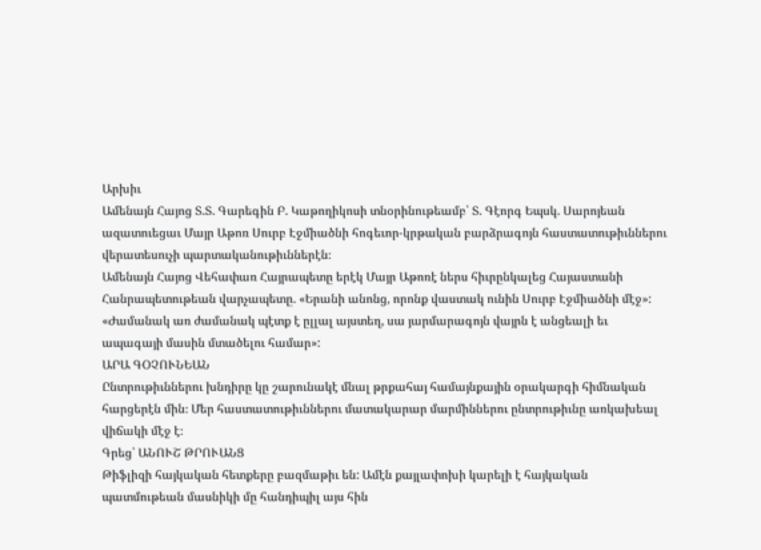Արխիւ
Ամենայն Հայոց Տ.Տ. Գարեգին Բ. Կաթողիկոսի տնօրինութեամբ՝ Տ. Գէորգ Եպսկ. Սարոյեան ազատուեցաւ Մայր Աթոռ Սուրբ Էջմիածնի հոգեւոր-կրթական բարձրագոյն հաստատութիւններու վերատեսուչի պարտականութիւններէն։
Ամենայն Հայոց Վեհափառ Հայրապետը երէկ Մայր Աթոռէ ներս հիւրընկալեց Հայաստանի Հանրապետութեան վարչապետը. «Երանի անոնց, որոնք վաստակ ունին Սուրբ Էջմիածնի մէջ»:
«Ժամանակ առ ժամանակ պէտք է ըլլալ այստեղ, սա յարմարագոյն վայրն է անցեալի եւ ապագայի մասին մտածելու համար»:
ԱՐԱ ԳՕՉՈՒՆԵԱՆ
Ընտրութիւններու խնդիրը կը շարունակէ մնալ թրքահայ համայնքային օրակարգի հիմնական հարցերէն մին։ Մեր հաստատութիւններու մատակարար մարմիններու ընտրութիւնը առկախեալ վիճակի մէջ է։
Գրեց՝ ԱՆՈՒՇ ԹՐՈՒԱՆՑ
Թիֆլիզի հայկական հետքերը բազմաթիւ են: Ամէն քայլափոխի կարելի է հայկական պատմութեան մասնիկի մը հանդիպիլ այս հին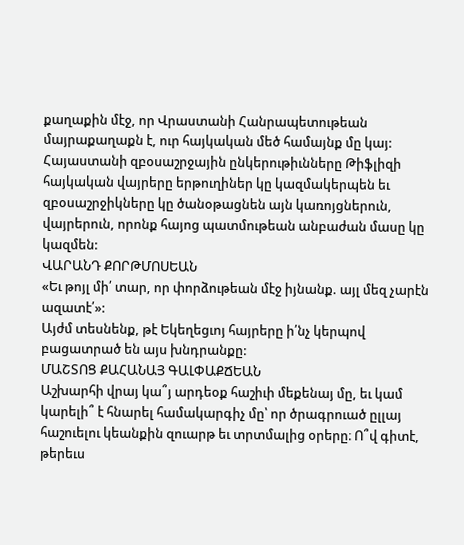քաղաքին մէջ, որ Վրաստանի Հանրապետութեան մայրաքաղաքն է, ուր հայկական մեծ համայնք մը կայ: Հայաստանի զբօսաշրջային ընկերութիւնները Թիֆլիզի հայկական վայրերը երթուղիներ կը կազմակերպեն եւ զբօսաշրջիկները կը ծանօթացնեն այն կառոյցներուն, վայրերուն, որոնք հայոց պատմութեան անբաժան մասը կը կազմեն:
ՎԱՐԱՆԴ ՔՈՐԹՄՈՍԵԱՆ
«Եւ թոյլ մի՛ տար, որ փորձութեան մէջ իյնանք. այլ մեզ չարէն ազատէ՛»:
Այժմ տեսնենք, թէ Եկեղեցւոյ հայրերը ի՛նչ կերպով բացատրած են այս խնդրանքը:
ՄԱՇՏՈՑ ՔԱՀԱՆԱՅ ԳԱԼՓԱՔՃԵԱՆ
Աշխարհի վրայ կա՞յ արդեօք հաշիւի մեքենայ մը, եւ կամ կարելի՞ է հնարել համակարգիչ մը՝ որ ծրագրուած ըլլայ հաշուելու կեանքին զուարթ եւ տրտմալից օրերը։ Ո՞վ գիտէ, թերեւս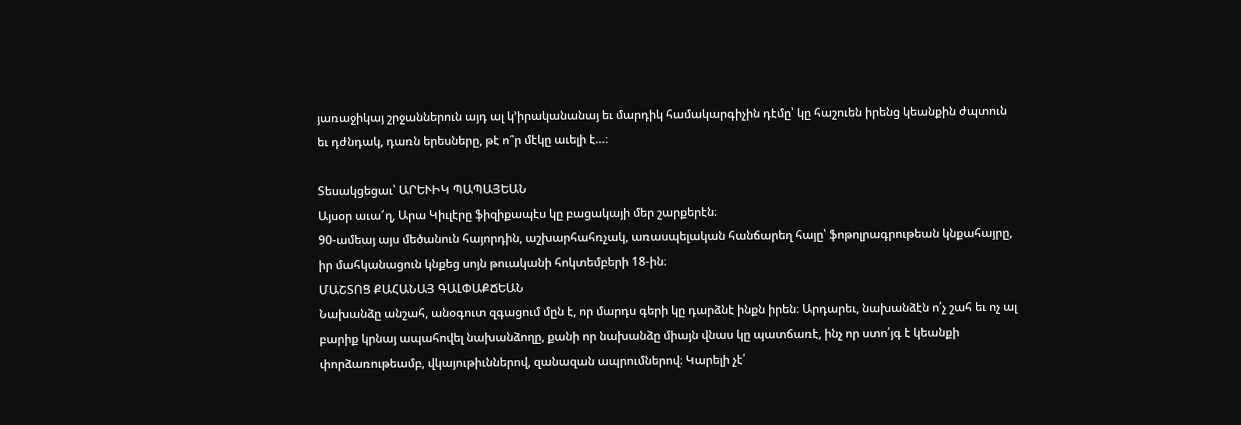յառաջիկայ շրջաններուն այդ ալ կ՚իրականանայ եւ մարդիկ համակարգիչին դէմը՝ կը հաշուեն իրենց կեանքին ժպտուն եւ դժնդակ, դառն երեսները, թէ ո՞ր մէկը աւելի է…։

Տեսակցեցաւ՝ ԱՐԵՒԻԿ ՊԱՊԱՅԵԱՆ
Այսօր աւա՜ղ, Արա Կիւլէրը ֆիզիքապէս կը բացակայի մեր շարքերէն։
90-ամեայ այս մեծանուն հայորդին, աշխարհահռչակ, առասպելական հանճարեղ հայը՝ ֆոթոլրագրութեան կնքահայրը, իր մահկանացուն կնքեց սոյն թուականի հոկտեմբերի 18-ին։
ՄԱՇՏՈՑ ՔԱՀԱՆԱՅ ԳԱԼՓԱՔՃԵԱՆ
Նախանձը անշահ, անօգուտ զգացում մըն է, որ մարդս գերի կը դարձնէ ինքն իրեն։ Արդարեւ, նախանձէն ո՛չ շահ եւ ոչ ալ բարիք կրնայ ապահովել նախանձողը, քանի որ նախանձը միայն վնաս կը պատճառէ, ինչ որ ստո՛յգ է կեանքի փորձառութեամբ, վկայութիւններով, զանազան ապրումներով։ Կարելի չէ՛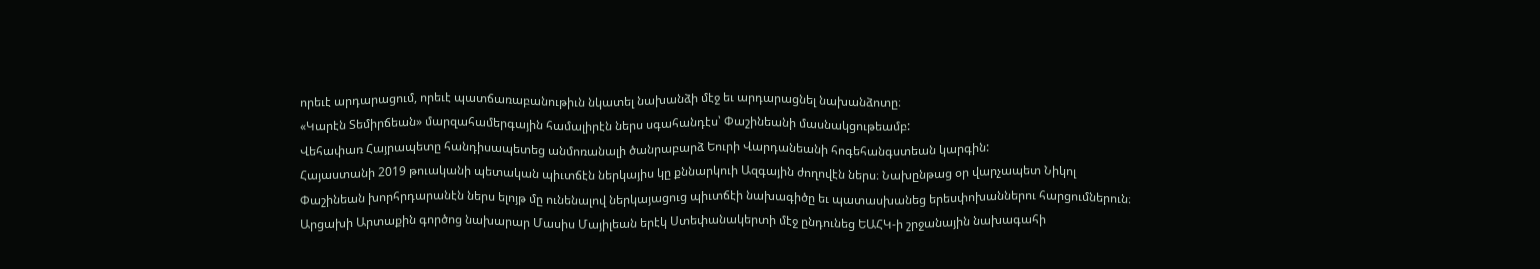որեւէ արդարացում, որեւէ պատճառաբանութիւն նկատել նախանձի մէջ եւ արդարացնել նախանձոտը։
«Կարէն Տեմիրճեան» մարզահամերգային համալիրէն ներս սգահանդէս՝ Փաշինեանի մասնակցութեամբ:
Վեհափառ Հայրապետը հանդիսապետեց անմոռանալի ծանրաբարձ Եուրի Վարդանեանի հոգեհանգստեան կարգին:
Հայաստանի 2019 թուականի պետական պիւտճէն ներկայիս կը քննարկուի Ազգային ժողովէն ներս։ Նախընթաց օր վարչապետ Նիկոլ Փաշինեան խորհրդարանէն ներս ելոյթ մը ունենալով ներկայացուց պիւտճէի նախագիծը եւ պատասխանեց երեսփոխաններու հարցումներուն։
Արցախի Արտաքին գործոց նախարար Մասիս Մայիլեան երէկ Ստեփանակերտի մէջ ընդունեց ԵԱՀԿ-ի շրջանային նախագահի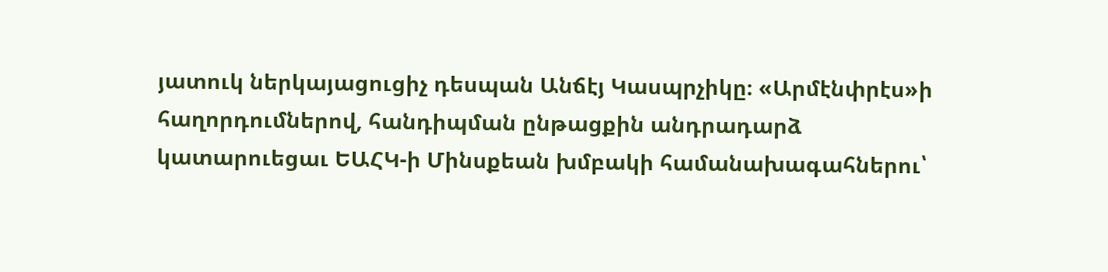յատուկ ներկայացուցիչ դեսպան Անճէյ Կասպրչիկը։ «Արմէնփրէս»ի հաղորդումներով, հանդիպման ընթացքին անդրադարձ կատարուեցաւ ԵԱՀԿ-ի Մինսքեան խմբակի համանախագահներու՝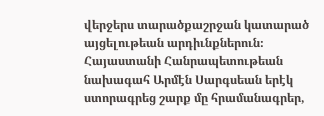վերջերս տարածքաշրջան կատարած այցելութեան արդիւնքներուն։
Հայաստանի Հանրապետութեան նախագահ Արմէն Սարգսեան երէկ ստորագրեց շարք մը հրամանագրեր,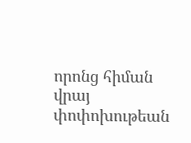որոնց հիման վրայ փոփոխութեան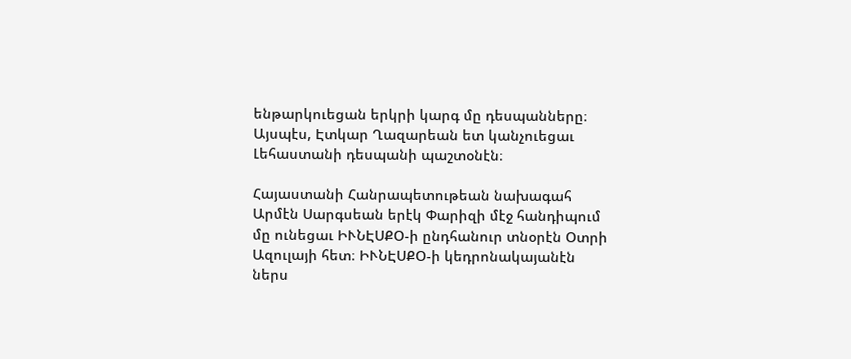ենթարկուեցան երկրի կարգ մը դեսպանները։ Այսպէս, Էտկար Ղազարեան ետ կանչուեցաւ Լեհաստանի դեսպանի պաշտօնէն։

Հայաստանի Հանրապետութեան նախագահ Արմէն Սարգսեան երէկ Փարիզի մէջ հանդիպում մը ունեցաւ ԻՒՆԷՍՔՕ-ի ընդհանուր տնօրէն Օտրի Ազուլայի հետ։ ԻՒՆԷՍՔՕ-ի կեդրոնակայանէն ներս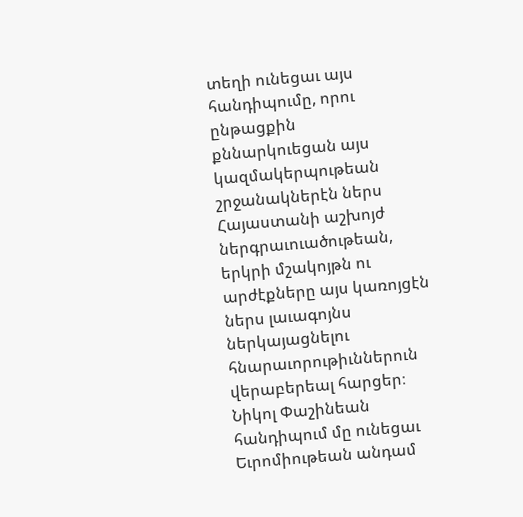տեղի ունեցաւ այս հանդիպումը, որու ընթացքին քննարկուեցան այս կազմակերպութեան շրջանակներէն ներս Հայաստանի աշխոյժ ներգրաւուածութեան, երկրի մշակոյթն ու արժէքները այս կառոյցէն ներս լաւագոյնս ներկայացնելու հնարաւորութիւններուն վերաբերեալ հարցեր։
Նիկոլ Փաշինեան հանդիպում մը ունեցաւ Եւրոմիութեան անդամ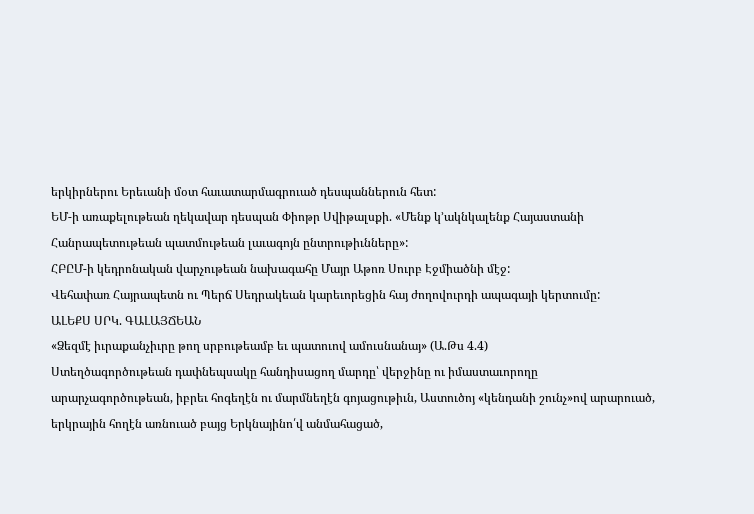երկիրներու Երեւանի մօտ հաւատարմագրուած դեսպաններուն հետ:
ԵՄ-ի առաքելութեան ղեկավար դեսպան Փիոթր Սվիթալսքի. «Մենք կ՚ակնկալենք Հայաստանի Հանրապետութեան պատմութեան լաւագոյն ընտրութիւնները»:
ՀԲԸՄ-ի կեդրոնական վարչութեան նախագահը Մայր Աթոռ Սուրբ Էջմիածնի մէջ:
Վեհափառ Հայրապետն ու Պերճ Սեդրակեան կարեւորեցին հայ ժողովուրդի ապագայի կերտումը:
ԱԼԵՔՍ ՍՐԿ. ԳԱԼԱՅՃԵԱՆ
«Ձեզմէ իւրաքանչիւրը թող սրբութեամբ եւ պատուով ամուսնանայ» (Ա.Թս 4.4)
Ստեղծագործութեան դափնեպսակը հանդիսացող մարդը՝ վերջինը ու իմաստաւորողը արարչագործութեան, իբրեւ հոգեղէն ու մարմնեղէն գոյացութիւն, Աստուծոյ «կենդանի շունչ»ով արարուած, երկրային հողէն առնուած բայց Երկնայինո՛վ անմահացած,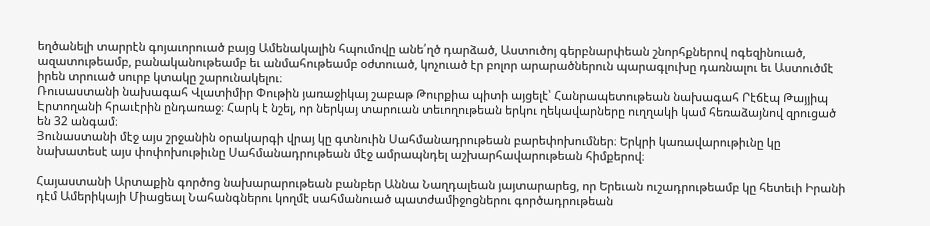եղծանելի տարրէն գոյաւորուած բայց Ամենակալին հպումովը անե՛ղծ դարձած, Աստուծոյ գերբնարփեան շնորհքներով ոգեզինուած, ազատութեամբ, բանականութեամբ եւ անմահութեամբ օժտուած, կոչուած էր բոլոր արարածներուն պարագլուխը դառնալու եւ Աստուծմէ իրեն տրուած սուրբ կտակը շարունակելու։
Ռուսաստանի նախագահ Վլատիմիր Փութին յառաջիկայ շաբաթ Թուրքիա պիտի այցելէ՝ Հանրապետութեան նախագահ Րէճէպ Թայյիպ Էրտողանի հրաւէրին ընդառաջ։ Հարկ է նշել, որ ներկայ տարուան տեւողութեան երկու ղեկավարները ուղղակի կամ հեռաձայնով զրուցած են 32 անգամ։
Յունաստանի մէջ այս շրջանին օրակարգի վրայ կը գտնուին Սահմանադրութեան բարեփոխումներ։ Երկրի կառավարութիւնը կը նախատեսէ այս փոփոխութիւնը Սահմանադրութեան մէջ ամրապնդել աշխարհավարութեան հիմքերով։

Հայաստանի Արտաքին գործոց նախարարութեան բանբեր Աննա Նաղդալեան յայտարարեց, որ Երեւան ուշադրութեամբ կը հետեւի Իրանի դէմ Ամերիկայի Միացեալ Նահանգներու կողմէ սահմանուած պատժամիջոցներու գործադրութեան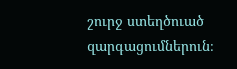շուրջ ստեղծուած զարգացումներուն։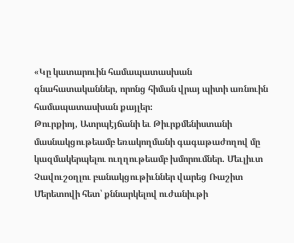«Կը կատարուին համապատասխան գնահատականներ, որոնց հիման վրայ պիտի առնուին համապատասխան քայլեր։
Թուրքիոյ, Ատրպէյճանի եւ Թիւրքմենիստանի մասնակցութեամբ եռակողմանի գագաթաժողով մը կազմակերպելու ուղղութեամբ խմորումներ. Մեւլիւտ Չավուշօղլու բանակցութիւններ վարեց Ռաշիտ Մերետովի հետ՝ քննարկելով ուժանիւթի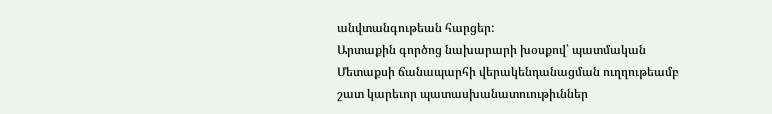անվտանգութեան հարցեր:
Արտաքին գործոց նախարարի խօսքով՝ պատմական Մետաքսի ճանապարհի վերակենդանացման ուղղութեամբ շատ կարեւոր պատասխանատուութիւններ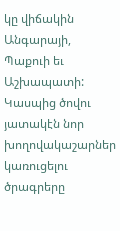կը վիճակին Անգարայի, Պաքուի եւ Աշխապատի: Կասպից ծովու յատակէն նոր խողովակաշարներ կառուցելու ծրագրերը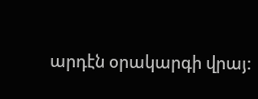արդէն օրակարգի վրայ: